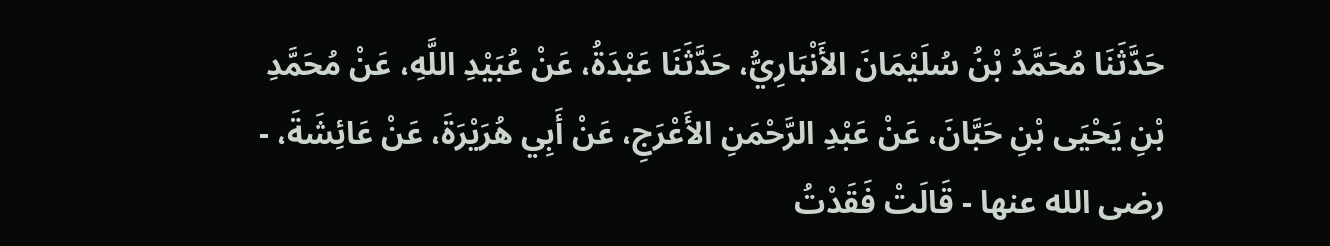حَدَّثَنَا مُحَمَّدُ بْنُ سُلَيْمَانَ الأَنْبَارِيُّ، حَدَّثَنَا عَبْدَةُ، عَنْ عُبَيْدِ اللَّهِ، عَنْ مُحَمَّدِ بْنِ يَحْيَى بْنِ حَبَّانَ، عَنْ عَبْدِ الرَّحْمَنِ الأَعْرَجِ، عَنْ أَبِي هُرَيْرَةَ، عَنْ عَائِشَةَ، - رضى الله عنها - قَالَتْ فَقَدْتُ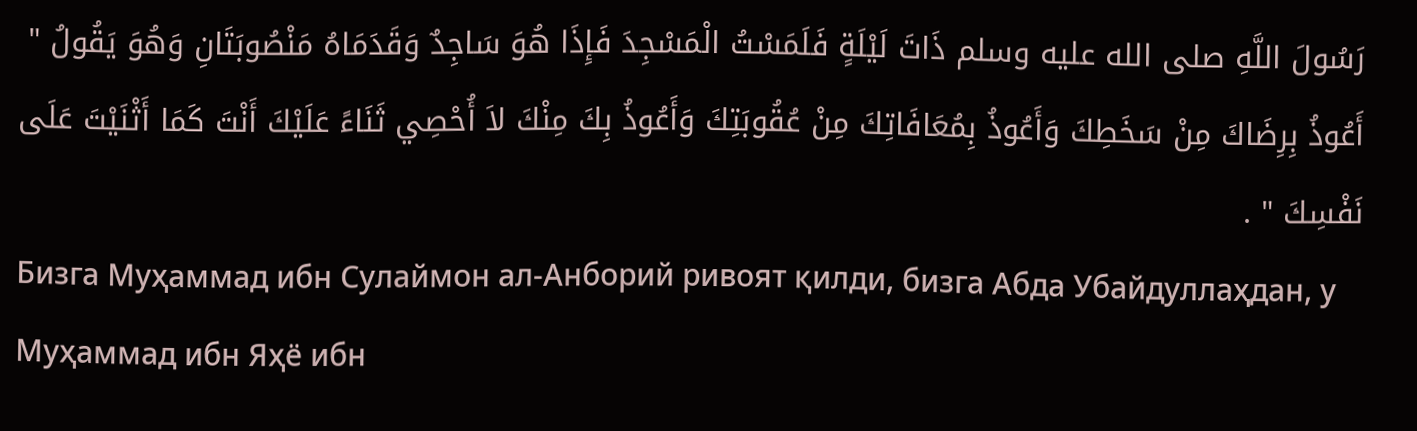رَسُولَ اللَّهِ صلى الله عليه وسلم ذَاتَ لَيْلَةٍ فَلَمَسْتُ الْمَسْجِدَ فَإِذَا هُوَ سَاجِدٌ وَقَدَمَاهُ مَنْصُوبَتَانِ وَهُوَ يَقُولُ " أَعُوذُ بِرِضَاكَ مِنْ سَخَطِكَ وَأَعُوذُ بِمُعَافَاتِكَ مِنْ عُقُوبَتِكَ وَأَعُوذُ بِكَ مِنْكَ لاَ أُحْصِي ثَنَاءً عَلَيْكَ أَنْتَ كَمَا أَثْنَيْتَ عَلَى نَفْسِكَ " .
Бизга Муҳаммад ибн Сулаймон ал-Анборий ривоят қилди, бизга Абда Убайдуллаҳдан, у Муҳаммад ибн Яҳё ибн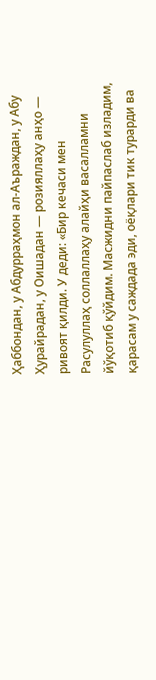Ҳаббондан, у Абдурраҳмон ал-Аъраждан, у Абу Ҳурайрадан, у Оишадан — розияллаҳу анҳо — ривоят қилди. У деди: «Бир кечаси мен Расулуллаҳ соллаллаҳу алайҳи васалламни йўқотиб қўйдим. Масжидни пайпаслаб изладим, қарасам у саждада эди, оёқлари тик турарди ва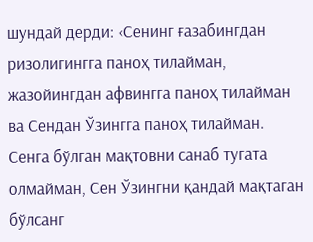шундай дерди: ‹Сенинг ғазабингдан ризолигингга паноҳ тилайман, жазойингдан афвингга паноҳ тилайман ва Сендан Ўзингга паноҳ тилайман. Сенга бўлган мақтовни санаб тугата олмайман, Сен Ўзингни қандай мақтаган бўлсанг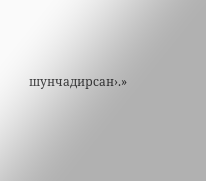шунчадирсан›.»